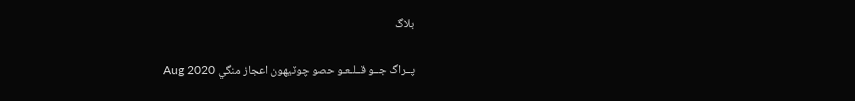بلاگ

پــراگ جــو قــلـعـو حصو چوٽيهون اعجاز منگي Aug 2020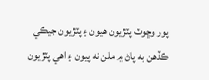پور وڇوٽ پٽڙيون هيون ۽ پٽڙيون جيڪي ڪڏهن به پاڻ ۾ ملن نه پيون ۽ اهي پٽڙيون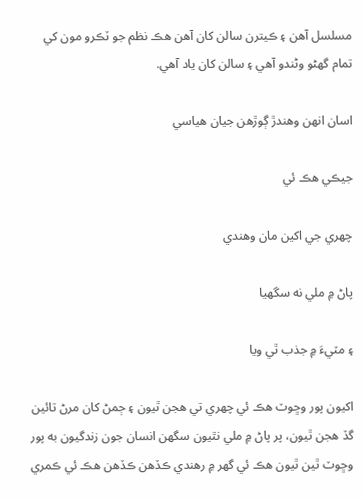مسلسل آهن ۽ ڪيترن سالن کان آهن هڪ نظم جو ٽڪرو مون کي تمام گهڻو وڻندو آهي ۽ سالن کان ياد آهي.

اسان انهن وهندڙ ڳوڙهن جيان هياسي

جيڪي هڪ ئي

چهري جي اکين مان وهندي

پاڻ ۾ ملي نه سگهيا

۽ مٽيءَ ۾ جذب ٿي ويا

اکيون پور وڇوٽ هڪ ئي چهري تي هجن ٿيون ۽ ڄمڻ کان مرڻ تائين گڏ هجن ٿيون، پر پاڻ ۾ ملي نٿيون سگهن انسان جون زندگيون به پور وڇوٽ ٿين ٿيون هڪ ئي گهر ۾ رهندي ڪڏهن ڪڏهن هڪ ئي ڪمري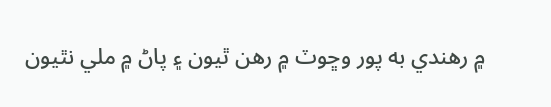۾ رهندي به پور وڇوٽ ۾ رهن ٿيون ۽ پاڻ ۾ ملي نٿيون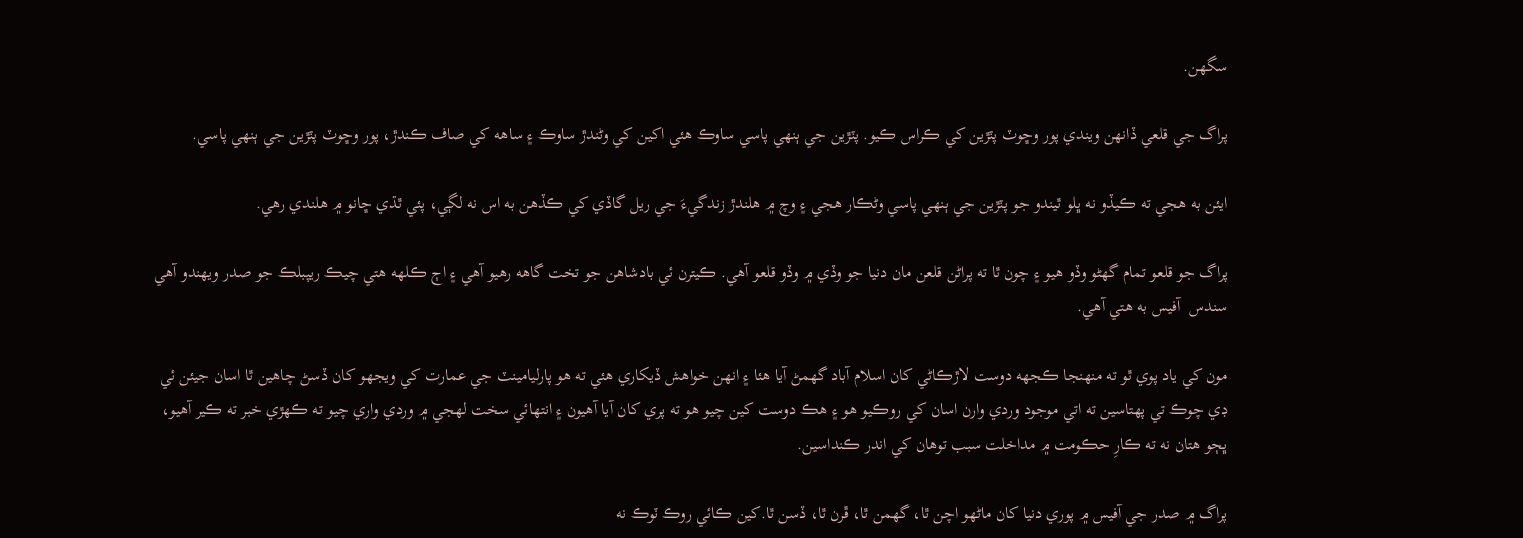سگهن.

پراگ جي قلعي ڏانهن ويندي پور وڇوٽ پٽڙين کي ڪراس ڪيو. پٽڙين جي ٻنهي پاسي ساوڪ هئي اکين کي وڻندڙ ساوڪ ۽ ساهه کي صاف ڪندڙ، پور وڇوٽ پٽڙين جي ٻنهي پاسي.

ايئن به هجي ته ڪيڏو نه ڀلو ٿيندو جو پٽڙين جي ٻنهي پاسي وڻڪار هجي ۽ وچ ۾ هلندڙ زندگيءَ جي ريل گاڏي کي ڪڏهن به اس نه لڳي، پئي ٿڌي ڇانو ۾ هلندي رهي.

پراگ جو قلعو تمام گهڻو وڏو هيو ۽ چون ٿا ته پراڻن قلعن مان دنيا جو وڏي ۾ وڏو قلعو آهي. ڪيترن ئي بادشاهن جو تخت گاهه رهيو آهي ۽ اڄ ڪلهه هتي چيڪ ريپبلڪ جو صدر ويهندو آهي سندس  آفيس به هتي آهي.

مون کي ياد پوي ٿو ته منهنجا ڪجهه دوست لاڙڪاڻي کان اسلام آباد گهمڻ آيا هئا ۽ انهن خواهش ڏيکاري هئي ته هو پارليامينٽ جي عمارت کي ويجهو کان ڏسڻ چاهين ٿا اسان جيئن ئي ڊي چوڪ تي پهتاسين ته اتي موجود وردي وارن اسان کي روڪيو هو ۽ هڪ دوست کين چيو هو ته پري کان آيا آهيون ۽ انتهائي سخت لهجي ۾ وردي واري چيو ته ڪهڙي خبر ته ڪير آهيو، ڀڄو هتان نه ته ڪارِ حڪومت ۾ مداخلت سبب توهان کي اندر ڪنداسين.

پراگ ۾ صدر جي آفيس ۾ پوري دنيا کان ماڻهو اچن ٿا، گهمن ٿا، ڦرن ٿا، ڏسن ٿا.کين ڪائي روڪ ٽوڪ نه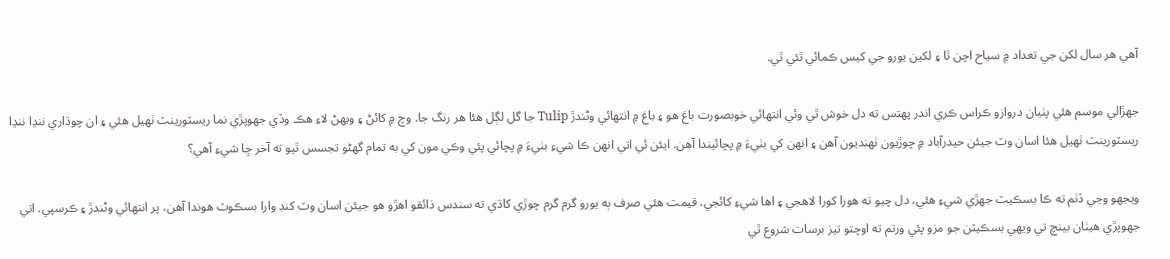آهي هر سال لکن جي تعداد ۾ سياح اچن ٿا ۽ لکين يورو جي کيس ڪمائي ٿئي ٿي.

جهڙالي موسم هئي پٺيان دروازو ڪراس ڪري اندر پهتس ته دل خوش ٿي وئي انتهائي خوبصورت باغ هو ۽ باغ ۾ انتهائي وڻندڙ Tulip جا گل لڳل هئا هر رنگ جا. وچ ۾ کائڻ ۽ ويهڻ لاءِ هڪ وڏي جهوپڙي نما ريسٽورينٽ ٺهيل هئي ۽ ان چوڌاري ننڍا ننڍا ريسٽورينٽ ٺهيل هئا اسان وٽ جيئن حيدرآباد ۾ چوڙيون ٺهنديون آهن ۽ انهن کي بٺيءَ ۾ پچائيندا آهن. ايئن ئي اتي انهن ڪا شيءِ بٺيءَ ۾ پچائي پئي وڪي مون کي به تمام گهڻو تجسس ٿيو ته آخر ڇا شيءِ آهي؟

ويجهو وڃي ڏٺم ته ڪا بسڪيٽ جهڙي شيءِ هئي، دل چيو ته هورا کورا لاهجي ۽ اها شيءِ کائجي. قيمت هئي صرف ٻه يورو گرم گرم چوڙي کاڌي ته سندس ذائقو اهڙو هو جيئن اسان وٽ کنڊ وارا بسڪوٽ هوندا آهن، پر انتهائي وڻندڙ ۽ ڪرسپي. اتي جهوپڙي هيٺان بينچ تي ويهي بسڪيٽن جو مزو پئي ورتم ته اوچتو تيز برسات شروع ٿي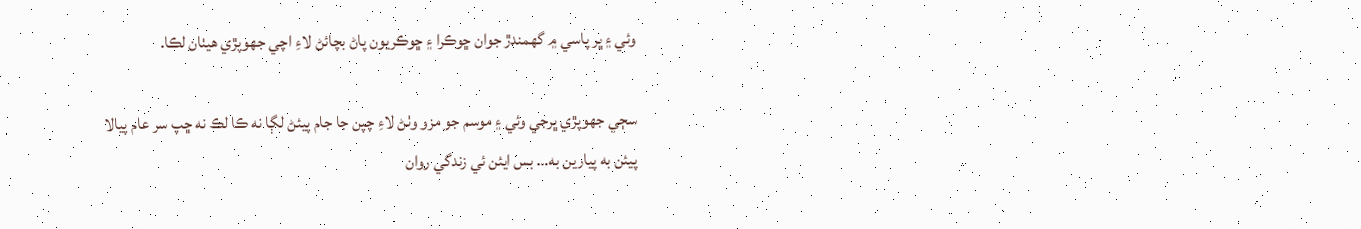وئي ۽ ڀر پاسي ۾ گهمندڙ جوان ڇوڪرا ۽ ڇوڪريون پاڻ بچائڻ لاءِ اچي جهوپڙي هيٺان لڪا.

سڄي جهوپڙي ڀرجي وئي ۽ موسم جو مزو وٺڻ لاءِ چپن جا جام پيئڻ لڳا نه ڪا لڪ نه ڇپ سر عام پيالا پيئن به پيارين به… بس ايئن ئي زندگي روان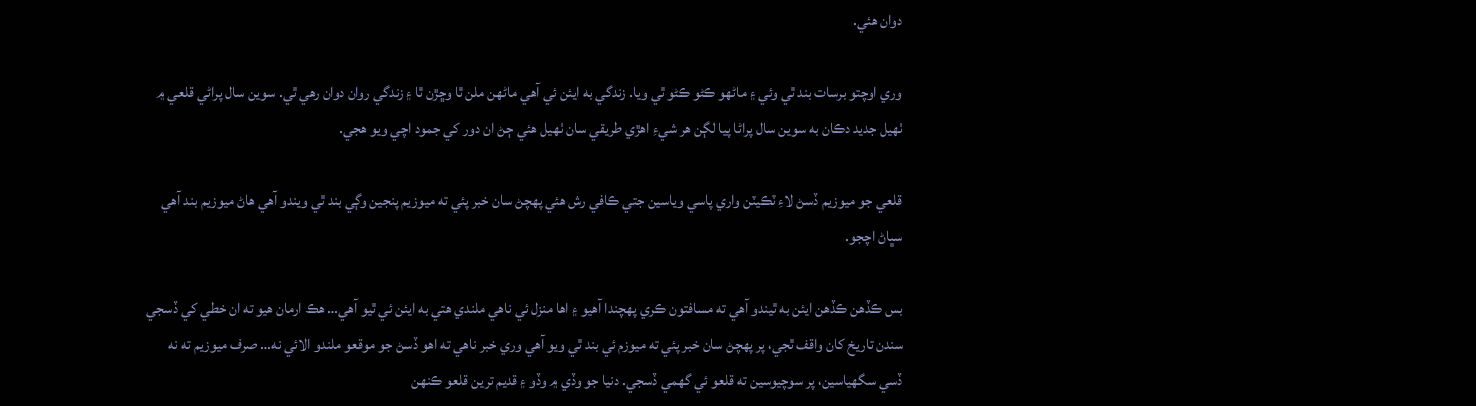دوان هئي.

وري اوچتو برسات بند ٿي وئي ۽ ماڻهو ڪڻو ڪڻو ٿي ويا. زندگي به ايئن ئي آهي ماڻهن ملن ٿا وڇڙن ٿا ۽ زندگي روان دوان رهي ٿي. سوين سال پراڻي قلعي ۾ ٺهيل جديد دڪان به سوين سال پراڻا پيا لڳن هر شيءِ اهڙي طريقي سان ٺهيل هئي ڄڻ ان دور کي جمود اچي ويو هجي.

قلعي جو ميوزيم ڏسڻ لاءِ ٽڪيٽن واري پاسي وياسين جتي ڪافي رش هئي پهچڻ سان خبر پئي ته ميوزيم پنجين وڳي بند ٿي ويندو آهي هاڻ ميوزيم بند آهي سڀاڻ اچجو.

بس ڪڏهن ڪڏهن ايئن به ٿيندو آهي ته مسافتون ڪري پهچندا آهيو ۽ اها منزل ئي ناهي ملندي هتي به ايئن ئي ٿيو آهي… هڪ ارمان هيو ته ان خطي کي ڏسجي سندن تاريخ کان واقف ٿجي، پر پهچڻ سان خبر پئي ته ميوزم ئي بند ٿي ويو آهي وري خبر ناهي ته اهو ڏسڻ جو موقعو ملندو الائي نه… صرف ميوزيم ته نه ڏسي سگهياسين، پر سوچيوسين ته قلعو ئي گهمي ڏسجي. دنيا جو وڏي ۾ وڏو ۽ قديم ترين قلعو ڪنهن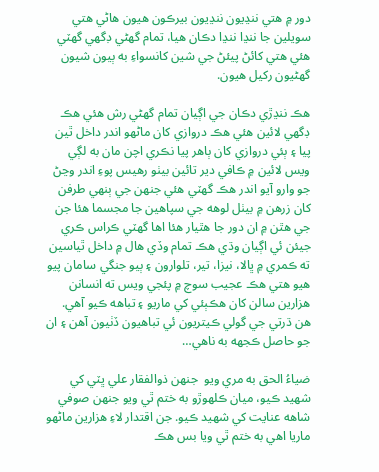دور ۾ هتي ننڍيون ننڍيون بيرڪون هيون هاڻي هتي سويلين جا ننڍا ننڍا دڪان هيا، تمام گهڻي ڊگهي گهٽي هئي هتي کائڻ پيئڻ جي شين کانسواءِ به ٻيون شيون گهڻيون رکيل هيون.

هڪ ننڍڙي دڪان جي اڳيان تمام گهڻي رش هئي هڪ ڊگهي لائين هئي هڪ دروازي کان ماڻهو اندر داخل ٿين پيا ۽ ٻئي دروازي کان ٻاهر پيا نڪري اچن مان به لڳي ويس لائين ۾ ڪافي دير تائين بيٺو رهيس پوءِ اندر وڃڻ جو وارو آيو اندر هڪ گهٽي هئي جنهن جي ٻنهي طرفن کان زرهن ۾ بيٺل لوهه جي سپاهين جا مجسما هئا جن جي هٿن ۾ ان دور جا هٿيار هئا اها گهٽي ڪراس ڪري جيئن ئي اڳيان وڌي هڪ تمام وڏي هال ۾ داخل ٿياسين ته ڪمري ۾ ڀالا، نيزا، تير، تلوارون ۽ ٻيو جنگي سامان پيو هيو هتي هڪ عجيب سوچ ۾ پئجي ويس ته انسانن هزارين سالن کان هڪٻئي کي ماريو ۽ تباهه ڪيو آهي. هن ڌرتي جي گولي ڪيتريون ئي تباهيون ڏٺيون آهن ۽ ان جو حاصل ڪجهه به ناهي…

ضياءُ الحق به مري ويو  جنهن ذوالفقار علي ڀٽي کي شهيد ڪيو، ميان ڪلهوڙو به ختم ٿي ويو جنهن صوفي شاهه عنايت کي شهيد ڪيو. جن اقتدار لاءِ هزارين ماڻهو ماريا اهي به ختم ٿي ويا بس هڪ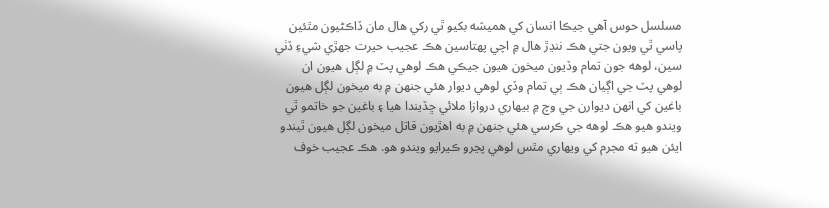مسلسل حوس آهي جيڪا انسان کي هميشه بکيو ٿي رکي هال مان ڏاڪڻيون مٿئين پاسي ٿي ويون جتي هڪ ننڍڙ هال ۾ اچي پهتاسين هڪ عجيب حيرت جهڙي شيءِ ڏٺي سين، لوهه جون تمام وڏيون ميخون هيون جيڪي هڪ لوهي پٽ ۾ لڳل هيون ان لوهي پٽ جي اڳيان هڪ ٻي تمام وڏي لوهي ديوار هئي جنهن ۾ به ميخون لڳل هيون باغين کي انهن ديوارن جي وچ ۾ بيهاري دروازا ملائي ڇڏيندا هيا ۽ باغين جو خاتمو ٿي ويندو هيو هڪ لوهه جي ڪرسي هئي جنهن ۾ به اهڙيون قاتل ميخون لڳل هيون ٿيندو ايئن هيو ته مجرم کي ويهاري مٿس لوهي پڃرو ڪيرايو ويندو هو. هڪ عجيب خوف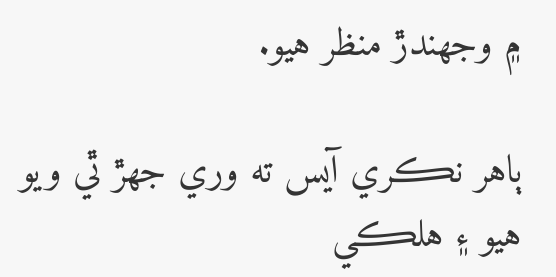۾ وجهندڙ منظر هيو.

ٻاهر نڪري آيس ته وري جهڙ ٿي ويو هيو ۽ هلڪي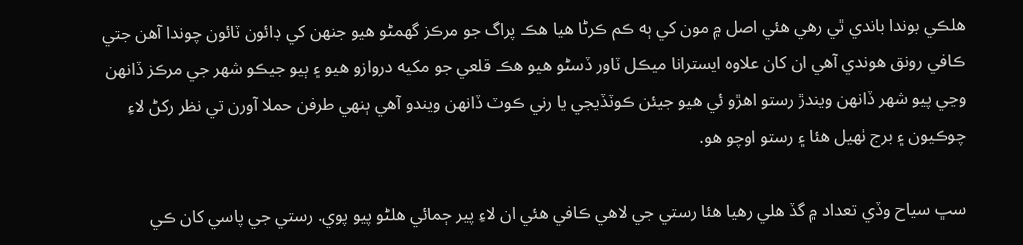هلڪي بوندا باندي ٿي رهي هئي اصل ۾ مون کي ٻه ڪم ڪرڻا هيا هڪ پراگ جو مرڪز گهمڻو هيو جنهن کي ڊائون ٽائون چوندا آهن جتي ڪافي رونق هوندي آهي ان کان علاوه ايسترانا ميڪل ٽاور ڏسڻو هيو هڪ قلعي جو مکيه دروازو هيو ۽ ٻيو جيڪو شهر جي مرڪز ڏانهن وڃي پيو شهر ڏانهن ويندڙ رستو اهڙو ئي هيو جيئن ڪوٽڏيجي يا رني ڪوٽ ڏانهن ويندو آهي ٻنهي طرفن حملا آورن تي نظر رکڻ لاءِ چوڪيون ۽ برج ٺهيل هئا ۽ رستو اوچو هو.

سڀ سياح وڏي تعداد ۾ گڏ هلي رهيا هئا رستي جي لاهي ڪافي هئي ان لاءِ پير ڄمائي هلڻو پيو پوي. رستي جي پاسي کان ڪي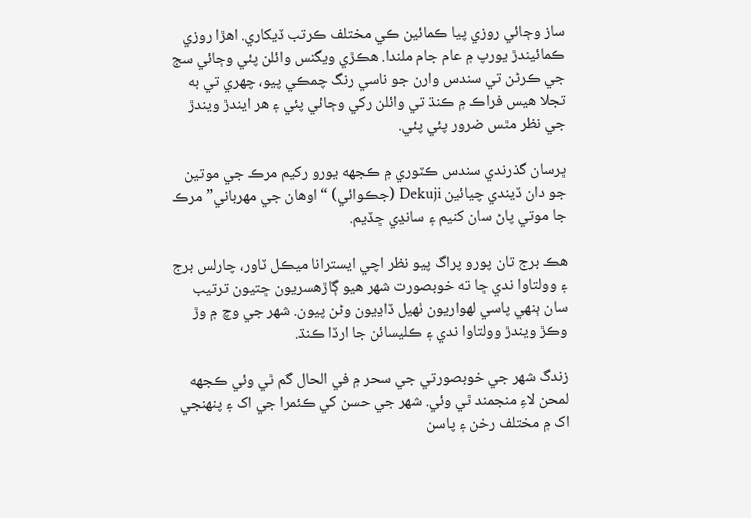ساز وڄائي روزي پيا ڪمائين ڪي مختلف ڪرتب ڏيکاري. اهڙا روزي ڪمائيندڙ يورپ ۾ عام جام ملندا. هڪڙي ويگنس وائلن پئي وڄائي سج جي ڪرڻن تي سندس وارن جو ناسي رنگ چمڪي پيو، چهري تي به تجلا هيس فراڪ ۾ ڪنڌ تي وائلن رکي وڄائي پئي ۽ هر ايندڙ ويندڙ جي نظر مٿس ضرور پئي پئي.

ڀرسان گذرندي سندس ڪٽوري ۾ ڪجهه يورو رکيم مرڪ جي موتين جو دان ڏيندي چيائين Dekuji (جڪوائي) “اوهان جي مهرباني” مرڪ جا موتي پاڻ سان کنيم ۽ سانڍي ڇڏيم.

هڪ برج تان پورو پراگ پيو نظر اچي ايسترانا ميڪل ٽاور، چارلس برج ۽ وولتاوا ندي ڇا ته خوبصورت شهر هيو ڳاڙهسريون ڇتيون ترتيب سان ٻنهي پاسي لهواريون ٺهيل ڏاڍيون وڻن پيون. شهر جي وچ ۾ وڙ وڪڙ ويندڙ وولتاوا ندي ۽ ڪليسائن جا ارڏا ڪنڌ.

زندگ شهر جي خوبصورتي جي سحر ۾ في الحال گم ٿي وئي ڪجهه لمحن لاءِ منجمند ٿي وئي. شهر جي حسن کي ڪئمرا جي اک ۽ پنهنجي اک ۾ مختلف رخن ۽ پاسن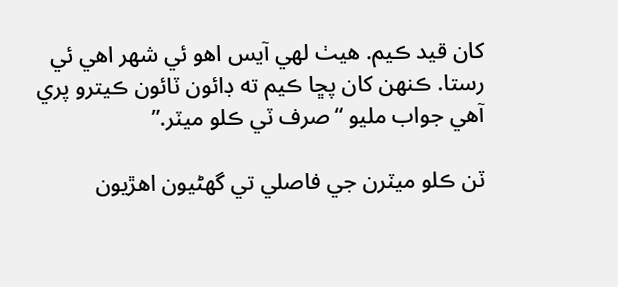کان قيد ڪيم. هيٺ لهي آيس اهو ئي شهر اهي ئي رستا. ڪنهن کان پڇا ڪيم ته ڊائون ٽائون ڪيترو پري آهي جواب مليو “صرف ٽي ڪلو ميٽر.”

ٽن ڪلو ميٽرن جي فاصلي تي گهڻيون اهڙيون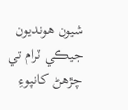شيون هونديون جيڪي ٽرام تي چڙهڻ کانپوءِ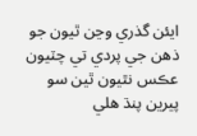ايئن گذري وڃن ٿيون جو ذهن جي پردي تي چٽيون عڪس نٿيون ٿين سو پيرين پنڌ هلي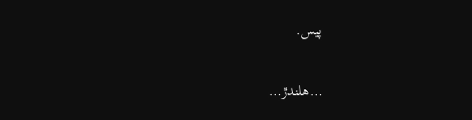پيس.

…هلندڙ…